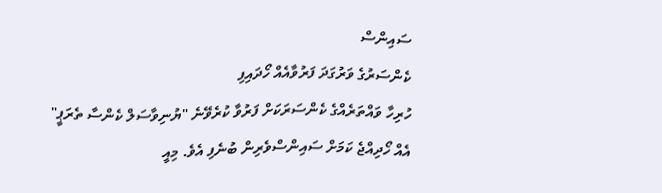ސައިންސް
ކެންސަރުގެ ވަރުގަދަ ފަރުވާއެއް ހޯދައިފި
ހުރިހާ ވައްތަރެއްގެ ކެންސަރަކަށް ފަރުވާ ކުރެވޭނެ "ޔުނިވާސަލް ކެންސާ ތެރަޕީ" އެއް ހޯދިއްޖެ ކަމަށް ސައިންސްވެރިން ބުނެފި އެވެ. މިއީ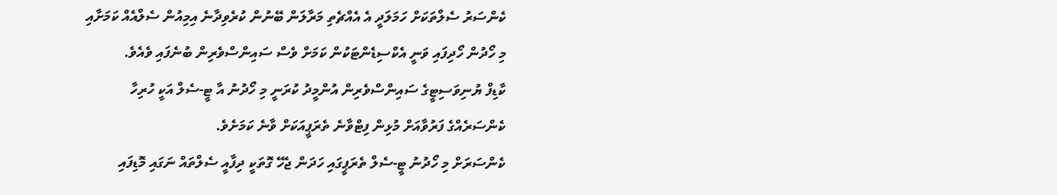ކެންސަރު ސެލްތަކަށް ހަމަލަދީ އެ އެއްޗެތި މަރާލަން ބޭނުން ކުރެވިދާނެ އިމިއުން ސެލްއެއް ކަމަށާއި މި ހޯދުން ހޯދިފައި ވަނީ އެކްސިޑެންޓަކުން ކަމަށް ވެސް ސައިންސްވެރިން ބުނެފައި ވެއެވެ.
ކާޑިފް ޔުނިވަސިޓީގެ ސައިންސްވެރިން އުންމީދު ކުރަނީ މި ހޯދުނު އާ ޓީ-ސެލް އަކީ ހުރިހާ ކެންސަރެއްގެ ފަރުވާއަށް މުޅިން ފިޓްވާނެ ތެރަޕީއަކަށް ވާނެ ކަމަށެވެ.
ކެންސަރަށް މި ހޯދުނު ޓީ-ސެލް ތެރަޕީގައި ހަދަން ޖެހޭ ގޮތަކީ ދިފާއީ ސެލްތައް ނަގައި މޮޑިފައި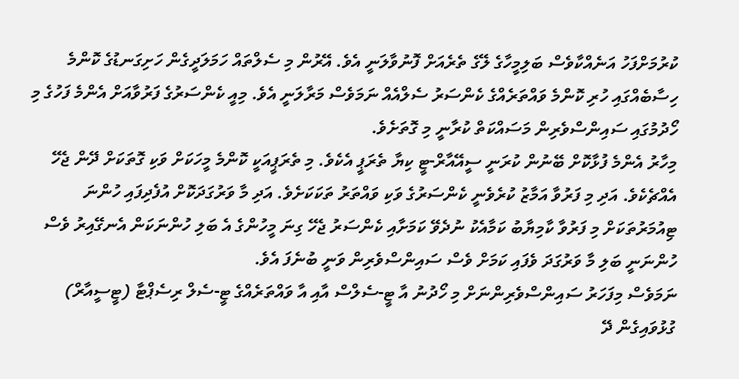ކުރުމަށްފަހު އަނެއްކާވެސް ބަލިމީހާގެ ލޭގެ ތެރެއަށް ފޮނުވާލަނީ އެވެ. އޭރުން މި ސެލްތައް ހަމަލަދީގެން ހަށިގަނޑުގެ ކޮންމެ ހިސާބެއްގައި ހުރި ކޮންމެ ވައްތަރެއްގެ ކެންސަރު ސެލްއެއް ނަމަވެސް މަރާލަނީ އެވެ. މިއީ ކެންސަރުގެ ފަރުވާއަށް އެންމެ ފަހުގެ މި ހޯދުމުގައި ސައިންސްވެރިން މަސައްކަތް ކުރާނީ މި ގޮތަށެވެ.
މިހާރު އެންމެ ފުޅާކޮށް ބޭނުން ކުރަނީ ސީއޭއާރް-ޓީ ކިޔާ ތެރަޕީ އެކެވެ. މި ތެރަޕީއަކީ ކޮންމެ މީހަކަށް ވަކި ގޮތަކަށް ދޭން ޖެހޭ އެއްޗެކެވެ. އަދި މި ފަރުވާ އަމާޒު ކުރެވެނީ ކެންސަރުގެ ވަކި ވައްތަރު ތަކަކަށެވެ. އަދި މާ ވަރުގަދަކޮށް އުފެދިފައި ހުންނަ ޓިއުމަރުތަކަށް މި ފަރުވާ ކާމިޔާބު ކަމާއެކު ނުދެވޭ ކަމަށާއި ކެންސަރު ޖެހޭ ގިނަ މީހުންގެ އެ ބަލި ހުންނަކަން އެނގޭއިރު ވެސް ހުންނަނީ ބަލި މާ ވަރުގަދަ ވެފައި ކަމަށް ވެސް ސައިންސްވެރިން ވަނީ ބުނެފަ އެވެ.
ނަމަވެސް މިފަހަރު ސައިންސްވެރިންނަށް މި ހޯދުނު އާ ޓީ-ސެލްސް އާއި އާ ވައްތަރެއްގެ ޓީ-ސެލް ރިސެޕްޓާ (ޓީސީއާރް) ގުޅުވައިގެން ދޭ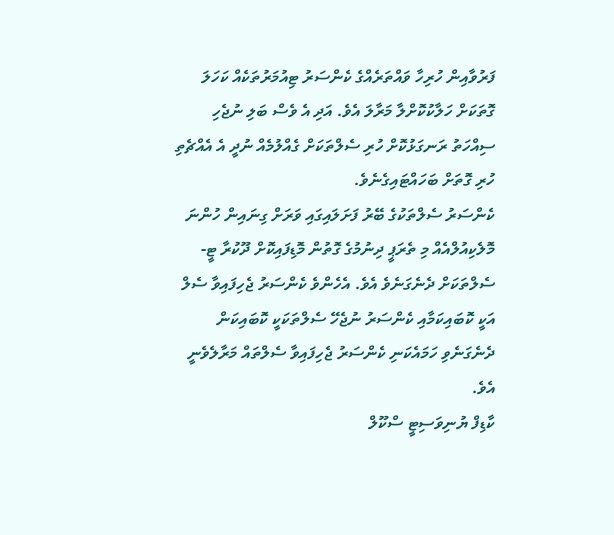ފަރުވާއިން ހުރިހާ ވައްތަރެއްގެ ކެންސަރު ޓިއުމަރުތަކެއް ކަހަލަ ގޮތަކަށް ހަލާކުކޮށްލާ މަރާލަ އެވެ. އަދި އެ ވެސް ބަލި ނުޖެހި ސިއްހަތު ރަނގަޅުކޮށް ހުރި ސެލްތަކަށް ގެއްލުމެއް ނުދީ އެ އެއްޗެތި ހުރި ގޮތަށް ބަހައްޓައިގެނެވެ.
ކެންސަރު ސެލްތަކުގެ ބޭރު ފަށަލައިގައި ވަރަށް ގިނައިން ހުންނަ މޮލެކިއުލްއެއް މި ތެރަޕީ ދިނުމުގެ ގޮތުން މޮޑިފައިކޮށް ދޫކުރާ ޓީ-ސެލްތަކަށް ދެނެގަނެވެ އެވެ. އެހެންވެ ކެންސަރު ޖެހިފައިވާ ސެލް އަކީ ކޮބައިކަމާއި ކެންސަރު ނުޖެހޭ ސެލްތަކަކީ ކޮބައިކަން ދެނެގަނެވި ހަމައެކަނި ކެންސަރު ޖެހިފައިވާ ސެލްތައް މަރާލެވެނީ އެވެ.
ކާޑިފް ޔުނިވަސިޓީ ސްކޫލް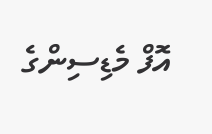އޮފް މެޑިސިންގެ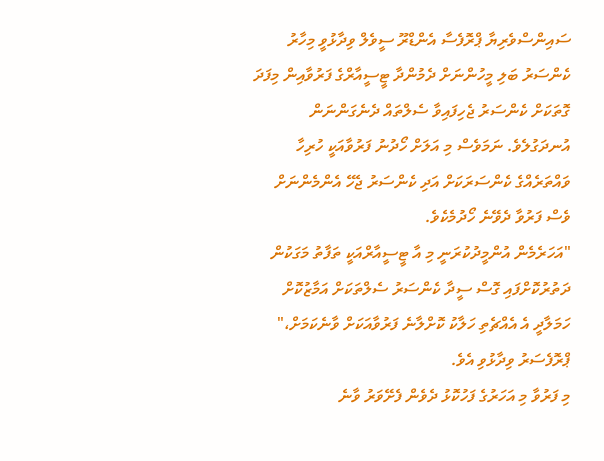ސައިންސްވެރިޔާ ޕްރޮފެސާ އެންޑްރޫ ސީވެލް ވިދާޅުވީ މިހާރު ކެންސަރު ބަލި މީހުންނަށް ދެމުންދާ ޓީސީއާރްގެ ފަރުވާއިން މިފަދަ ގޮތަކަށް ކެންސަރު ޖެހިފައިވާ ސެލްތައް ދެނެގަންނަން އުނދަގުލެވެ. ނަމަވެސް މި އަލަށް ހޯދުނު ފަރުވާއަކީ ހުރިހާ ވައްތަރެއްގެ ކެންސަރަކަށް އަދި ކެންސަރު ޖެހޭ އެންމެންނަށް ވެސް ފަރުވާ ދެވޭނެ ހޯދުމެކެވެ.
"އަހަރެމެން އުންމީދުކުރަނީ މި އާ ޓީސީއާރްއަކީ ތަފާތު މަގަކުން ދަތުރުކޮށްފައި ގޮސް ސީދާ ކެންސަރު ސެލްތަކަށް އަމާޒުކޮށް ހަމަލާދީ އެ އެއްޗެތި ހަލާކު ކޮށްލާނެ ފަރުވާއަކަށް ވާނެކަމަށް،" ޕްރޮފެސަރު ވިދާޅުވި އެވެ.
މި ފަރުވާ މި އަހަރުގެ ފަހުކޮޅު ދެވެން ފެށޭވަރު ވާނެ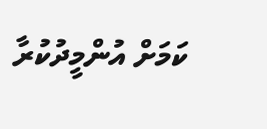ކަމަށް އުންމީދުކުރާ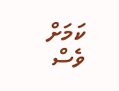ކަމަށް ވެސް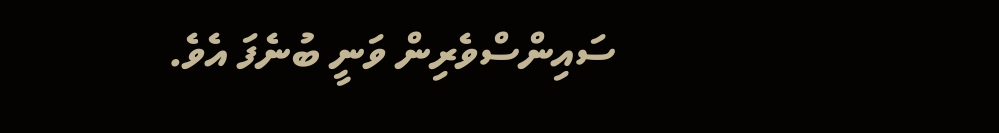ސައިންސްވެރިން ވަނީ ބުނެފަ އެވެ.